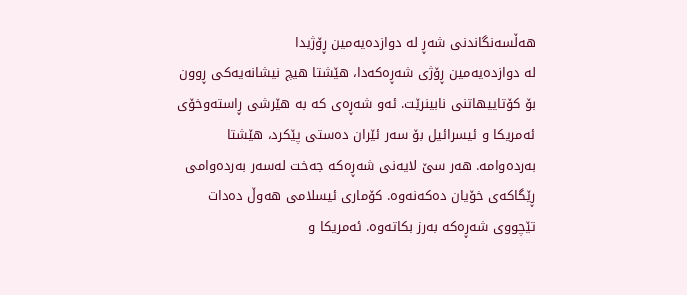هەڵسەنگاندنی شەڕ لە دوازدەیەمین ڕۆژیدا
لە دوازدەیەمین ڕۆژی شەڕەکەدا، هێشتا هیچ نیشانەیەکی ڕوون بۆ کۆتاییهاتنی نابینرێت. ئەو شەڕەی کە بە هێرشی ڕاستەوخۆی ئەمریکا و ئیسرائیل بۆ سەر ئێران دەستی پێکرد، هێشتا بەردەوامە. هەر سێ لایەنی شەڕەکە جەخت لەسەر بەردەوامی ڕێگاکەی خۆیان دەکەنەوە. کۆماری ئیسلامی هەوڵ دەدات تێچووی شەڕەکە بەرز بکاتەوە. ئەمریکا و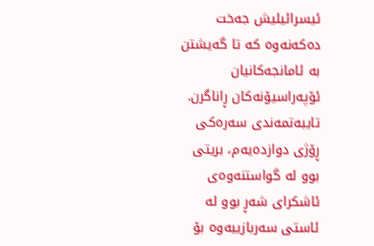ئیسرائیلیش جەخت دەکەنەوە کە تا گەیشتن بە ئامانجەکانیان ئۆپەراسیۆنەکان ڕاناگرن. تایبەتمەندی سەرەکی ڕۆژی دوازدەیەم، بریتی بوو لە گواستنەوەی ئاشکرای شەڕ بوو لە ئاستی سەربازییەوە بۆ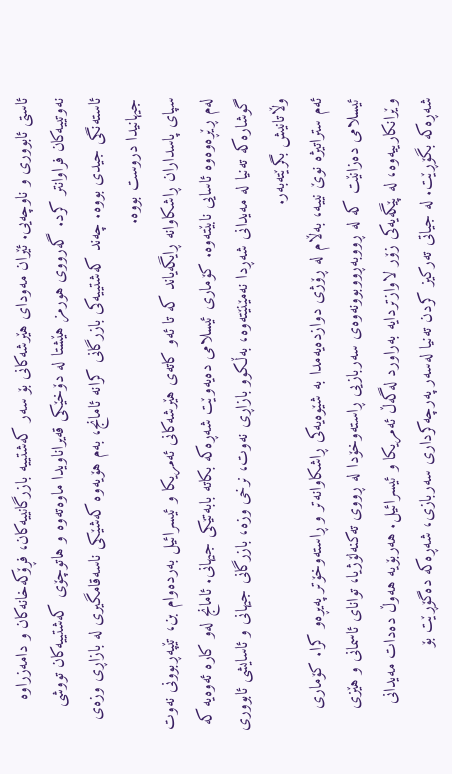ئاستی ئابووری و ناوچەیی. ئێران مەودای هێرشەکانی بۆ سەر کەشتییە بازرگانییەکان، فڕۆکەخانەکان و دامەزراوە نەوتییەکان فراوانتر کرد. گەرووی هورمز هێشتا لە دۆخێکی قەیراناویدا ماوەتەوە و هاتوچۆی کەشتییەکان تووشی ئاستەنگی جیدی بووە. چەند کەشتییەکی بازرگانی کرانە ئامانج، بەم هۆیەوە کەشێکی ناسەقامگیری لە بازاڕی وزەی جیهانیدا دروست بووە.
سپای پاسداران ڕاشکاوانە ڕایگەیاند کە تا ئەو کاتەی هێرشەکانی ئەمریکا و ئیسرائیل بەردەوام بن، تێپەڕبوونی نەوت لەم ڕێڕەوەوە ئاسایی نابێتەوە. کۆماری ئیسلامی دەیەوێت شەڕەکە بکاتە بابەتێکی جیهانی. ئامانج لەو کارە ئەوەیە کە گوشارەکە تەنیا لە مەیدانی شەڕدا نەمێنێتەوە، بەڵکوو بازاڕی نەوت، نرخی وزە، بازرگانی جیهانی و ئاسایشی ئابووری وڵاتانیش بگرێتەبەر.
ئەم ستراتیژە نوێ نییە، بەڵام لە ڕۆژی دوازدەیەمدا بە شێوەیەکی ڕاشکاوانەتر و ڕاستەوخۆتر پەیڕەو کرا. کۆماری ئیسلامی دەزانێت کە لە ڕووبەڕووبوونەوەی سەربازیی ڕاستەوخۆدا لە ڕووی تەکنەلۆژیا، توانای ئاسمانی و هێزی وێرانکارییەوە، لە پێگەیەکی زۆر لاوازتردایە بەراورد لەگەڵ ئەمریکا و ئیسرائیل. هەربۆیە هەوڵ دەدات مەیدانی شەڕەکە بگۆڕێت. لە جیاتی تەرکیز کردن تەنیا لەسەر پەرچەکرداری سەربازی، شەڕەکە دەگۆڕێت بۆ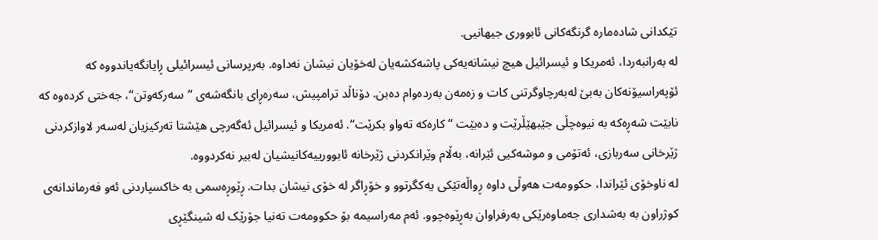تێکدانی شادەمارە گرنگەکانی ئابووری جیهانیی.
لە بەرانبەردا، ئەمریکا و ئیسرائیل هیچ نیشانەیەکی پاشەکشەیان لەخۆیان نیشان نەداوە. بەرپرسانی ئیسرائیلی ڕایانگەیاندووە کە ئۆپەراسیۆنەکان بەبێ لەبەرچاوگرتنی کات و زەمەن بەردەوام دەبن. دۆناڵد ترامپیش، سەرەڕای بانگەشەی “سەرکەوتن“، جەختی کردەوە کە نابێت شەڕەکە بە نیوەچڵی جێبهێڵرێت و دەبێت “کارەکە تەواو بکرێت“. ئەمریکا و ئیسرائیل ئەگەرچی هێشتا تەرکیزیان لەسەر لاوازکردنی ژێرخانی سەربازی، ئەتۆمی و موشەکیی ئێرانە، بەڵام وێرانکردنی ژێرخانە ئابوورییەکانیشیان لەبیر نەکردووە.
لە ناوخۆی ئێراندا، حکوومەت هەوڵی داوە ڕواڵەتێکی یەکگرتوو و خۆڕاگر لە خۆی نیشان بدات. ڕێوڕەسمی بە خاکسپاردنی ئەو فەرماندانەی کوژراون بە بەشداری جەماوەرێکی بەرفراوان بەڕێوەچوو. ئەم مەراسیمە بۆ حکوومەت تەنیا جۆرێک لە شینگێڕی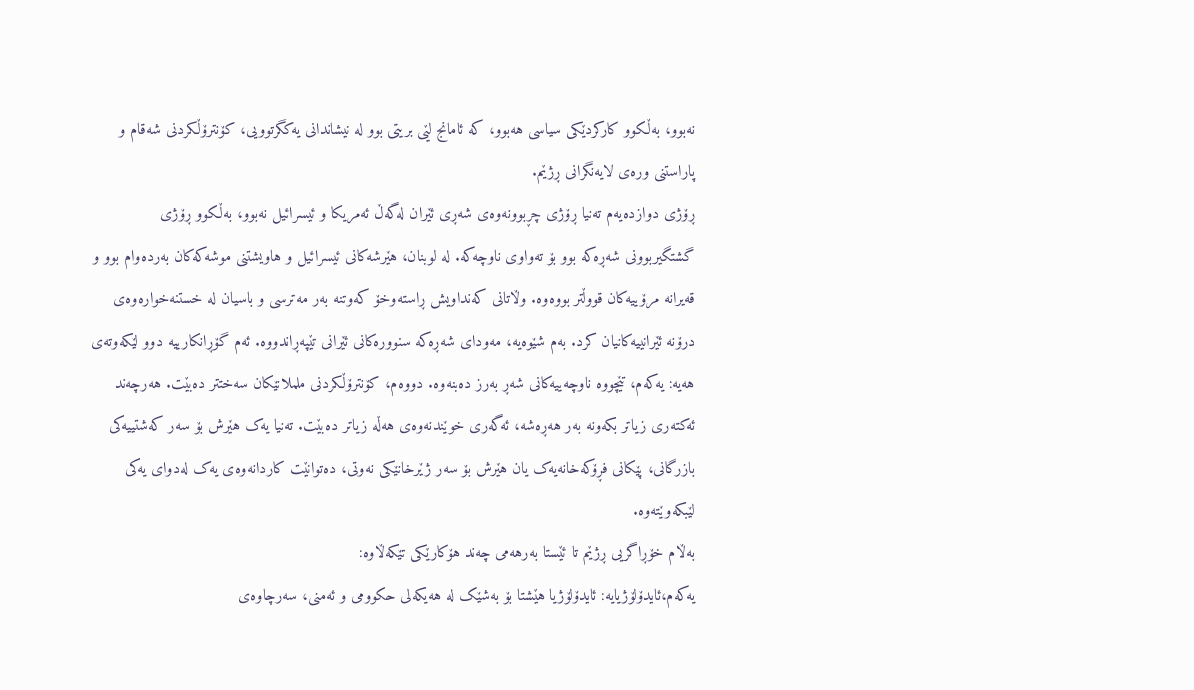نەبوو، بەڵکوو کارکردێکی سیاسی هەبوو، کە ئامانج لێی بریتی بوو لە نیشاندانی یەکگرتوویی، کۆنترۆڵکردنی شەقام و پاراستنی ورەی لایەنگرانی ڕژێم.
ڕۆژی دوازدەیەم تەنیا ڕۆژی چڕبوونەوەی شەڕی ئێران لەگەڵ ئەمریکا و ئیسرائیل نەبوو، بەڵکوو ڕۆژی گشتگیربوونی شەڕەکە بوو بۆ تەواوی ناوچەکە. لە لوبنان، هێرشەکانی ئیسرائیل و هاویشتنی موشەکەکان بەردەوام بوو و قەیرانە مرۆییەکان قووڵتر بووەوە. وڵاتانی کەنداویش ڕاستەوخۆ کەوتنە بەر مەترسی و باسیان لە خستنەخوارەوەی درۆنە ئێرانییەکانیان کرد. بەم شێوەیە، مەودای شەڕەکە سنوورەکانی ئێرانی تێپەڕاندووە. ئەم گۆڕانکارییە دوو لێکەوتەی هەیە: یەکەم، تێچووە ناوچەییەکانی شەڕ بەرز دەبنەوە. دووەم، کۆنترۆڵکردنی ململانێکان سەختتر دەبێت. هەرچەند ئەکتەری زیاتر بکەونە بەر هەڕەشە، ئەگەری خوێندنەوەی هەڵە زیاتر دەبێت. تەنیا یەک هێرش بۆ سەر کەشتییەکی بازرگانی، پێکانی فڕۆکەخانەیەک یان هێرش بۆ سەر ژێرخانێکی نەوتی، دەتوانێت کاردانەوەی یەک لەدوای یەکی لێبکەوێتەوە.
بەڵام خۆڕاگریی ڕژێم تا ئێستا بەرهەمی چەند هۆکارێکی تێکەڵاوە:
یەکەم،ئایدۆلۆژیایە: ئایدۆلۆژیا هێشتا بۆ بەشێک لە هەیکەلی حکوومی و ئەمنی، سەرچاوەی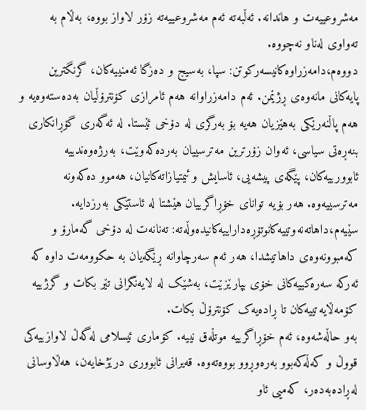مەشروعییەت و هاندانە. ئەڵبەتە ئەم مەشروعییەتە زۆر لاواز بووە، بەڵام بە تەواوی لەناو نەچووە.
دووەم،دامەزراوەکانیسەرکوتن: سپا، بەسیج و دەزگا ئەمنییەکان، گرنگترین پایەکانی مانەوەی ڕژێمن. ئەم دامەزراوانە هەم ئامرازی کۆنترۆڵیان بەدەستەوەیە و هەم پاڵنەرێکی بەهێزیان هەیە بۆ بەرگری لە دۆخی ئێستا. لە ئەگەری گۆڕانکاری بنەڕەتی سیاسی، ئەوان زۆرترین مەترسییان بەردەکەوێت، بەرژەوەندییە ئابوورییەکان، پێگەی پیشەیی، ئاسایش و ئیمتیازاتەکانیان، هەموو دەکەونە مەترسییەوە. هەر بۆیە توانای خۆڕاگرییان هێشتا لە ئاستێکی بەرزدایە.
سێیەم،داهاتەنەوتییەکانوتۆڕەداراییەکانیدەوڵەتە: تەنانەت لە دۆخی گەمارۆ و کەمبوونەوەی داهاتیشدا، هەر ئەم سەرچاوانە ڕێگەیان بە حکوومەت داوە کە ئەرکە سەرەکییەکانی خۆی بپارێزێت، بەشێک لە لایەنگرانی تێر بکات و گرژییە کۆمەڵایەتییەکان تا ڕادەیەک کۆنترۆڵ بکات.
بەو حاڵەشەوە، ئەم خۆڕاگرییە موتڵەق نییە. کۆماری ئیسلامی لەگەڵ لاوازییەکی قووڵ و کەڵەکەبوو بەرەوڕوو بووەتەوە. قەیرانی ئابووری درێژخایەن، هەڵاوسانی لەڕادەبەدەر، کەمیی ئاو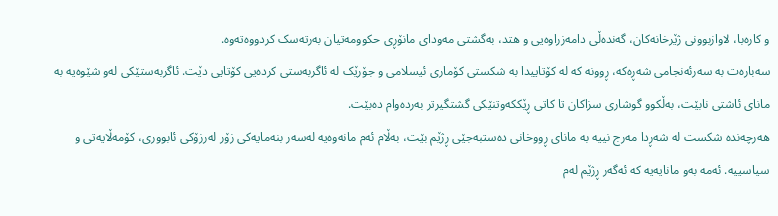و کارەبا، لاوازبوونی ژێرخانەکان، گەندەڵی دامەزراوەیی و هتد، بەگشتی مەودای مانۆڕی حکوومەتیان بەرتەسک کردووەتەوە.
سەبارەت بە سەرئەنجامی شەڕەکە، ڕوونە کە لە کۆتاییدا بە شکستی کۆماری ئیسلامی و جۆرێک لە ئاگربەستی کردەیی کۆتایی دێت. ئاگربەستێکی لەو شێوەیە بە مانای ئاشتی نابێت، بەڵکوو گوشاری سزاکان تا کاتی ڕێککەوتنێکی گشتگیرتر بەردەوام دەبێت.
هەرچەندە شکست لە شەڕدا مەرج نییە بە مانای ڕووخانی دەستبەجێی ڕژێم بێت، بەڵام ئەم مانەوەیە لەسەر بنەمایەکی زۆر لەرزۆکی ئابووری، کۆمەڵایەتی و سیاسییە. ئەمە بەو مانایەیە کە ئەگەر ڕژێم لەم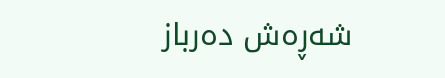شەڕەش دەرباز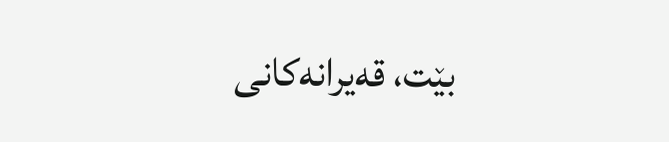بێت، قەیرانەکانی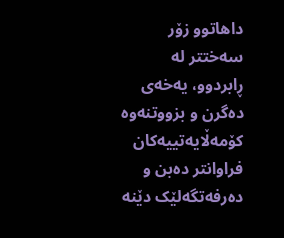داهاتوو زۆر سەختتر لە ڕابردوو، یەخەی دەگرن و بزووتنەوە کۆمەڵایەتییەکان فراوانتر دەبن و دەرفەتگەلێک دێنە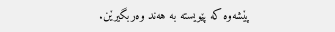پێشەوە کە پێویستە بە هەند وەربگیرێن.